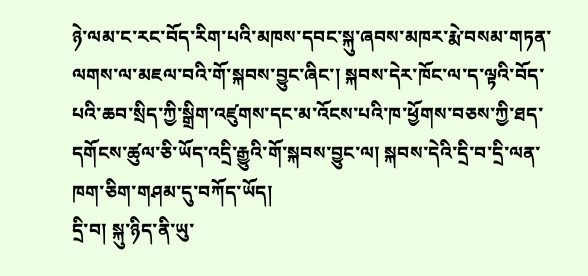ཉེ་ལམ་ང་རང་བོད་རིག་པའི་མཁས་དབང་སྐུ་ཞབས་མཁར་རྨེ་བསམ་གཏན་ལགས་ལ་མཇལ་བའི་གོ་སྐབས་བྱུང་ཞིང་། སྐབས་དེར་ཁོང་ལ་ད་ལྟའི་བོད་པའི་ཆབ་སྲིད་ཀྱི་སྒྲིག་འཛུགས་དང་མ་འོངས་པའི་ཁ་ཕྱོགས་བཅས་ཀྱི་ཐད་དགོངས་ཚུལ་ཅི་ཡོད་འདྲི་རྒྱུའི་གོ་སྐབས་བྱུང་ལ། སྐབས་དེའི་དྲི་བ་དྲི་ལན་ཁག་ཅིག་གཤམ་དུ་བཀོད་ཡོད།
དྲི་བ། སྐུ་ཉིད་ནི་ཡུ་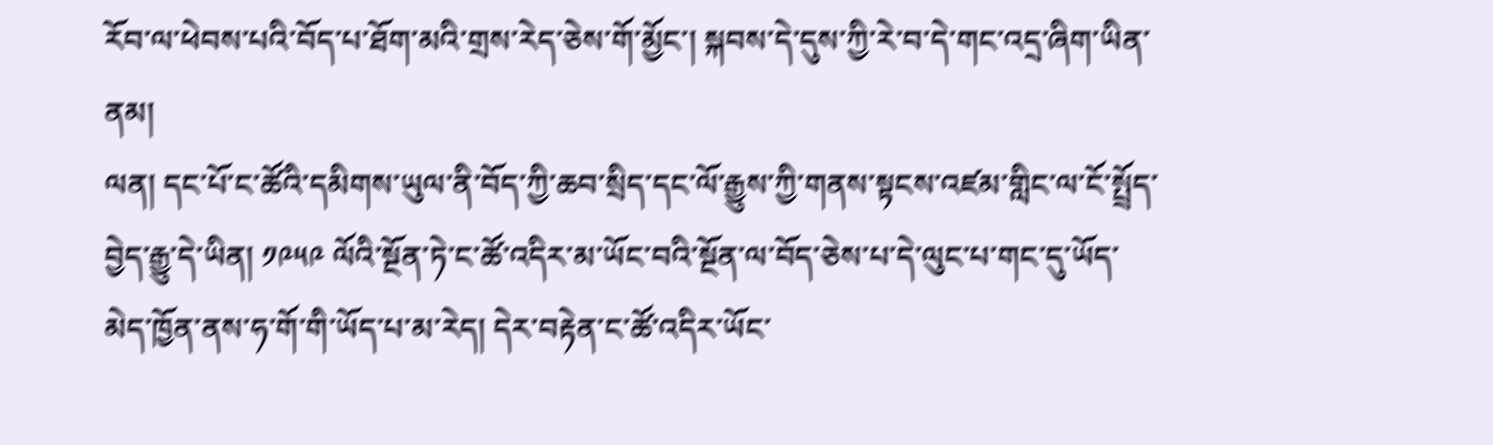རོབ་ལ་ཕེབས་པའི་བོད་པ་ཐོག་མའི་གྲས་རེད་ཅེས་གོ་མྱོང་། སྐབས་དེ་དུས་ཀྱི་རེ་བ་དེ་གང་འདྲ་ཞིག་ཡིན་ནམ།
ལན། དང་པོ་ང་ཚོའི་དམིགས་ཡུལ་ནི་བོད་ཀྱི་ཆབ་སྲིད་དང་ལོ་རྒྱུས་ཀྱི་གནས་སྟངས་འཛམ་གླིང་ལ་ངོ་སྤྲོད་བྱེད་རྒྱུ་དེ་ཡིན། ༡༩༥༩ ལོའི་སྔོན་ཏེ་ང་ཚོ་འདིར་མ་ཡོང་བའི་སྔོན་ལ་བོད་ཅེས་པ་དེ་ལུང་པ་གང་དུ་ཡོད་མེད་ཁྱོན་ནས་ཧ་གོ་གི་ཡོད་པ་མ་རེད། དེར་བརྟེན་ང་ཚོ་འདིར་ཡོང་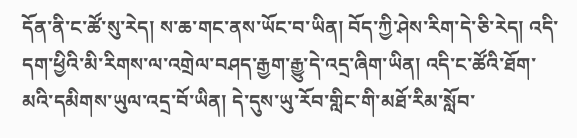དོན་ནི་ང་ཚོ་སུ་རེད། ས་ཆ་གང་ནས་ཡོང་བ་ཡིན། བོད་ཀྱི་ཤེས་རིག་དེ་ཅི་རེད། འདི་དག་ཕྱིའི་མི་རིགས་ལ་འགྲེལ་བཤད་རྒྱག་རྒྱུ་དེ་འདྲ་ཞིག་ཡིན། འདི་ང་ཚོའི་ཐོག་མའི་དམིགས་ཡུལ་འདྲ་བོ་ཡིན། དེ་དུས་ཡུ་རོབ་གླིང་གི་མཐོ་རིམ་སློབ་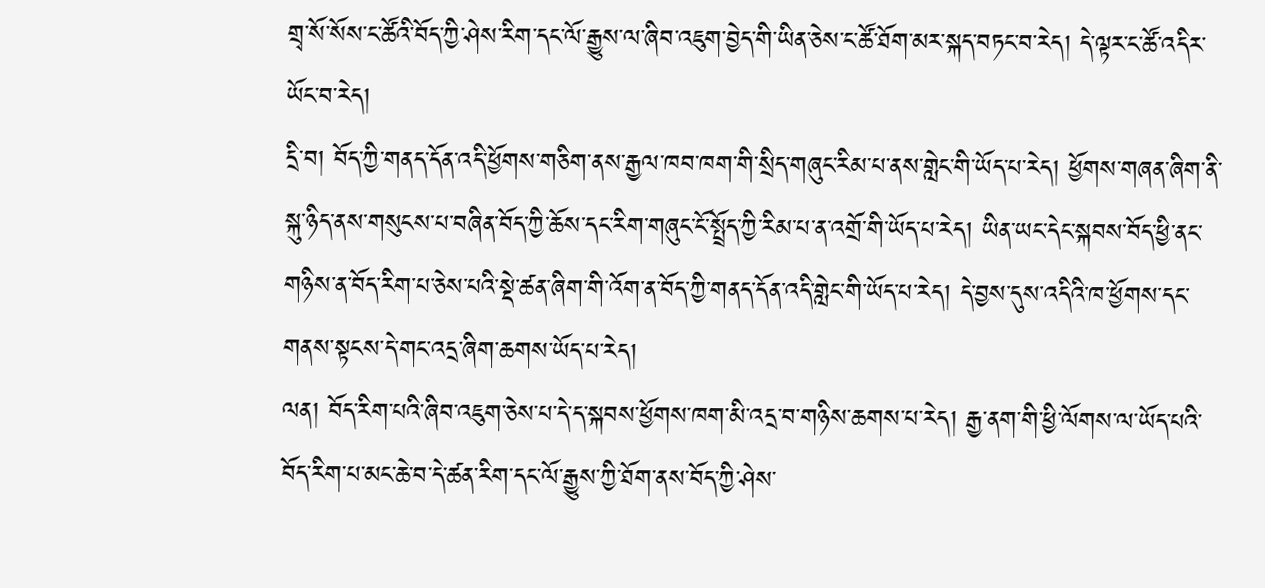གྲྭ་སོ་སོས་ང་ཚོའི་བོད་ཀྱི་ཤེས་རིག་དང་ལོ་རྒྱུས་ལ་ཞིབ་འཇུག་བྱེད་གི་ཡིན་ཅེས་ང་ཚོ་ཐོག་མར་སྐད་བཏང་བ་རེད། དེ་ལྟར་ང་ཚོ་འདིར་ཡོང་བ་རེད།
དྲི་བ། བོད་ཀྱི་གནད་དོན་འདི་ཕྱོགས་གཅིག་ནས་རྒྱལ་ཁབ་ཁག་གི་སྲིད་གཞུང་རིམ་པ་ནས་གླེང་གི་ཡོད་པ་རེད། ཕྱོགས་གཞན་ཞིག་ནི་སྐུ་ཉིད་ནས་གསུངས་པ་བཞིན་བོད་ཀྱི་ཆོས་དང་རིག་གཞུང་ངོ་སྤྲོད་ཀྱི་རིམ་པ་ན་འགྲོ་གི་ཡོད་པ་རེད། ཡིན་ཡང་དེང་སྐབས་བོད་ཕྱི་ནང་གཉིས་ན་བོད་རིག་པ་ཅེས་པའི་སྡེ་ཚན་ཞིག་གི་འོག་ན་བོད་ཀྱི་གནད་དོན་འདི་གླེང་གི་ཡོད་པ་རེད། དེ་བྱས་དུས་འདིའི་ཁ་ཕྱོགས་དང་གནས་སྟངས་དེ་གང་འདྲ་ཞིག་ཆགས་ཡོད་པ་རེད།
ལན། བོད་རིག་པའི་ཞིབ་འཇུག་ཅེས་པ་དེ་ད་སྐབས་ཕྱོགས་ཁག་མི་འདྲ་བ་གཉིས་ཆགས་པ་རེད། རྒྱ་ནག་གི་ཕྱི་ལོགས་ལ་ཡོད་པའི་བོད་རིག་པ་མང་ཆེ་བ་དེ་ཚན་རིག་དང་ལོ་རྒྱུས་ཀྱི་ཐོག་ནས་བོད་ཀྱི་ཤེས་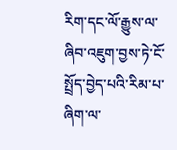རིག་དང་ལོ་རྒྱུས་ལ་ཞིབ་འཇུག་བྱས་ཏེ་ངོ་སྤྲོད་བྱེད་པའི་རིམ་པ་ཞིག་ལ་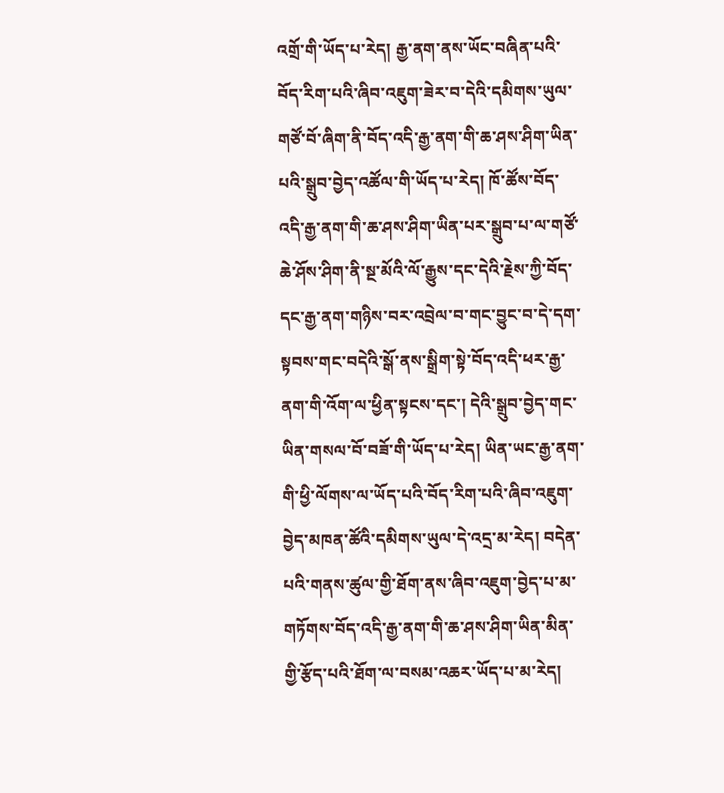འགྲོ་གི་ཡོད་པ་རེད། རྒྱ་ནག་ནས་ཡོང་བཞིན་པའི་བོད་རིག་པའི་ཞིབ་འཇུག་ཟེར་བ་དེའི་དམིགས་ཡུལ་གཙོ་བོ་ཞིག་ནི་བོད་འདི་རྒྱ་ནག་གི་ཆ་ཤས་ཤིག་ཡིན་པའི་སྒྲུབ་བྱེད་འཚོལ་གི་ཡོད་པ་རེད། ཁོ་ཚོས་བོད་འདི་རྒྱ་ནག་གི་ཆ་ཤས་ཤིག་ཡིན་པར་སྒྲུབ་པ་ལ་གཙོ་ཆེ་ཤོས་ཤིག་ནི་སྔ་མོའི་ལོ་རྒྱུས་དང་དེའི་རྗེས་ཀྱི་བོད་དང་རྒྱ་ནག་གཉིས་བར་འབྲེལ་བ་གང་བྱུང་བ་དེ་དག་སྟབས་གང་བདེའི་སྒོ་ནས་སྒྲིག་སྟེ་བོད་འདི་ཕར་རྒྱ་ནག་གི་འོག་ལ་ཕྱིན་སྟངས་དང་། དེའི་སྒྲུབ་བྱེད་གང་ཡིན་གསལ་བོ་བཟོ་གི་ཡོད་པ་རེད། ཡིན་ཡང་རྒྱ་ནག་གི་ཕྱི་ལོགས་ལ་ཡོད་པའི་བོད་རིག་པའི་ཞིབ་འཇུག་བྱེད་མཁན་ཚོའི་དམིགས་ཡུལ་དེ་འདྲ་མ་རེད། བདེན་པའི་གནས་ཚུལ་གྱི་ཐོག་ནས་ཞིབ་འཇུག་བྱེད་པ་མ་གཏོགས་བོད་འདི་རྒྱ་ནག་གི་ཆ་ཤས་ཤིག་ཡིན་མིན་གྱི་རྩོད་པའི་ཐོག་ལ་བསམ་འཆར་ཡོད་པ་མ་རེད།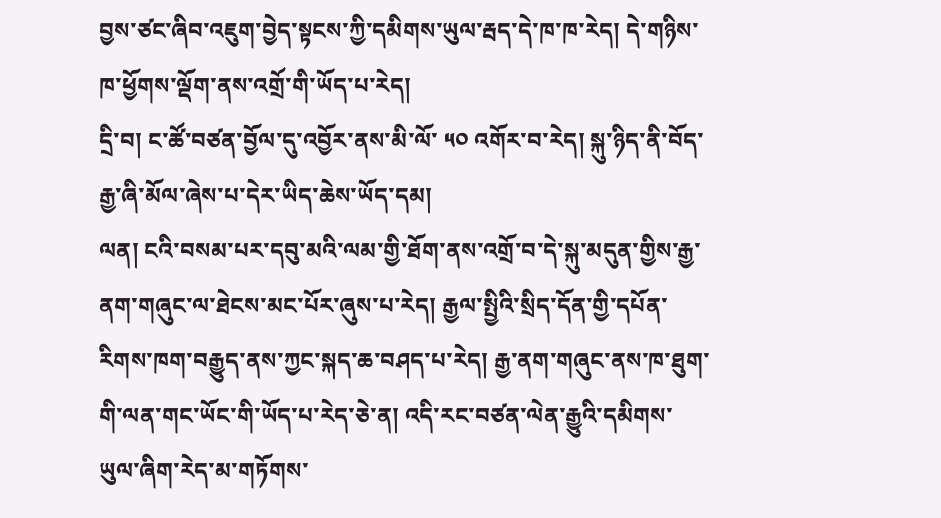བྱས་ཙང་ཞིབ་འཇུག་བྱེད་སྟངས་ཀྱི་དམིགས་ཡུལ་རྦད་དེ་ཁ་ཁ་རེད། དེ་གཉིས་ཁ་ཕྱོགས་ལྡོག་ནས་འགྲོ་གི་ཡོད་པ་རེད།
དྲི་བ། ང་ཚོ་བཙན་བྱོལ་དུ་འབྱོར་ནས་མི་ལོ་ ༥༠ འགོར་བ་རེད། སྐུ་ཉིད་ནི་བོད་རྒྱ་ཞི་མོལ་ཞེས་པ་དེར་ཡིད་ཆེས་ཡོད་དམ།
ལན། ངའི་བསམ་པར་དབུ་མའི་ལམ་གྱི་ཐོག་ནས་འགྲོ་བ་དེ་སྐུ་མདུན་གྱིས་རྒྱ་ནག་གཞུང་ལ་ཐེངས་མང་པོར་ཞུས་པ་རེད། རྒྱལ་སྤྱིའི་སྲིད་དོན་གྱི་དཔོན་རིགས་ཁག་བརྒྱུད་ནས་ཀྱང་སྐད་ཆ་བཤད་པ་རེད། རྒྱ་ནག་གཞུང་ནས་ཁ་ཐུག་གི་ལན་གང་ཡོང་གི་ཡོད་པ་རེད་ཅེ་ན། འདི་རང་བཙན་ལེན་རྒྱུའི་དམིགས་ཡུལ་ཞིག་རེད་མ་གཏོགས་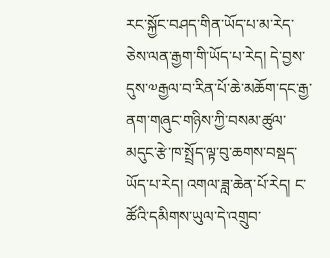རང་སྐྱོང་བཤད་གིན་ཡོད་པ་མ་རེད་ཅེས་ལན་རྒྱག་གི་ཡོད་པ་རེད། དེ་བྱས་དུས་༧རྒྱལ་བ་རིན་པོ་ཆེ་མཆོག་དང་རྒྱ་ནག་གཞུང་གཉིས་ཀྱི་བསམ་ཚུལ་མདུང་རྩེ་ཁ་སྤྲོད་ལྟ་བུ་ཆགས་བསྡད་ཡོད་པ་རེད། འགལ་ཟླ་ཆེན་པོ་རེད། ང་ཚོའི་དམིགས་ཡུལ་དེ་འགྲུབ་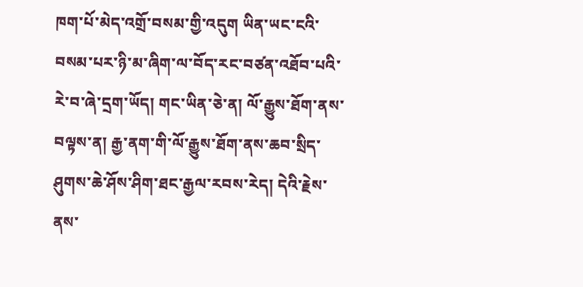ཁག་པོ་མེད་འགྲོ་བསམ་གྱི་འདུག ཡིན་ཡང་ངའི་བསམ་པར་ཉི་མ་ཞིག་ལ་བོད་རང་བཙན་འཐོབ་པའི་རེ་བ་ཞེ་དྲག་ཡོད། གང་ཡིན་ཅེ་ན། ལོ་རྒྱུས་ཐོག་ནས་བལྟས་ན། རྒྱ་ནག་གི་ལོ་རྒྱུས་ཐོག་ནས་ཆབ་སྲིད་ཤུགས་ཆེ་ཤོས་ཤིག་ཐང་རྒྱལ་རབས་རེད། དེའི་རྗེས་ནས་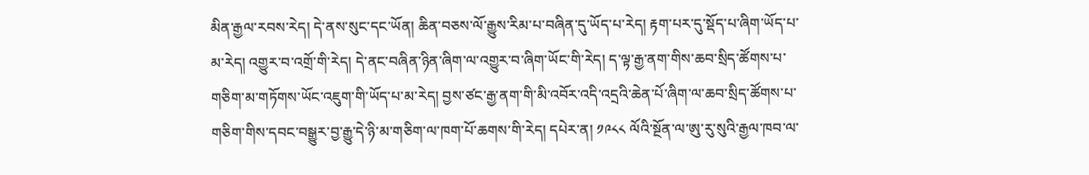མིན་རྒྱལ་རབས་རེད། དེ་ནས་སུང་དང་ཡོན། ཆིན་བཅས་ལོ་རྒྱུས་རིམ་པ་བཞིན་དུ་ཡོད་པ་རེད། རྟག་པར་དུ་སྡོད་པ་ཞིག་ཡོད་པ་མ་རེད། འགྱུར་བ་འགྲོ་གི་རེད། དེ་ནང་བཞིན་ཉིན་ཞིག་ལ་འགྱུར་བ་ཞིག་ཡོང་གི་རེད། ད་ལྟ་རྒྱ་ནག་གིས་ཆབ་སྲིད་ཚོགས་པ་གཅིག་མ་གཏོགས་ཡོང་འཇུག་གི་ཡོད་པ་མ་རེད། བྱས་ཙང་རྒྱ་ནག་གི་མི་འབོར་འདི་འདྲའི་ཆེན་པོ་ཞིག་ལ་ཆབ་སྲིད་ཚོགས་པ་གཅིག་གིས་དབང་བསྒྱུར་བྱ་རྒྱུ་དེ་ཉི་མ་གཅིག་ལ་ཁག་པོ་ཆགས་གི་རེད། དཔེར་ན། ༡༩༨༨ ལོའི་སྔོན་ལ་ཨུ་རུ་སུའི་རྒྱལ་ཁབ་ལ་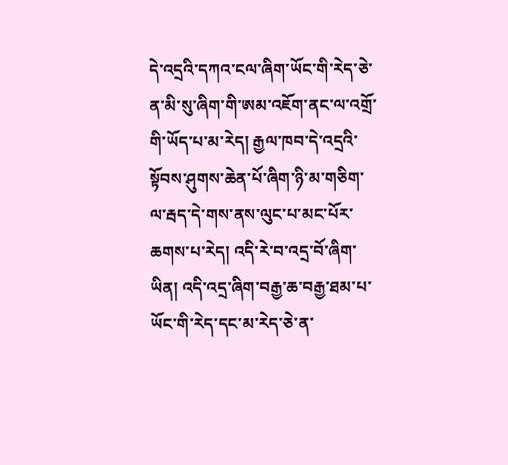དེ་འདྲའི་དཀའ་ངལ་ཞིག་ཡོང་གི་རེད་ཅེ་ན་མི་སུ་ཞིག་གི་ཨམ་འཇོག་ནང་ལ་འགྲོ་གི་ཡོད་པ་མ་རེད། རྒྱལ་ཁབ་དེ་འདྲའི་སྟོབས་ཤུགས་ཆེན་པོ་ཞིག་ཉི་མ་གཅིག་ལ་རྦད་དེ་གས་ནས་ལུང་པ་མང་པོར་ཆགས་པ་རེད། འདི་རེ་བ་འདྲ་བོ་ཞིག་ཡིན། འདི་འདྲ་ཞིག་བརྒྱ་ཆ་བརྒྱ་ཐམ་པ་ཡོང་གི་རེད་དང་མ་རེད་ཅེ་ན་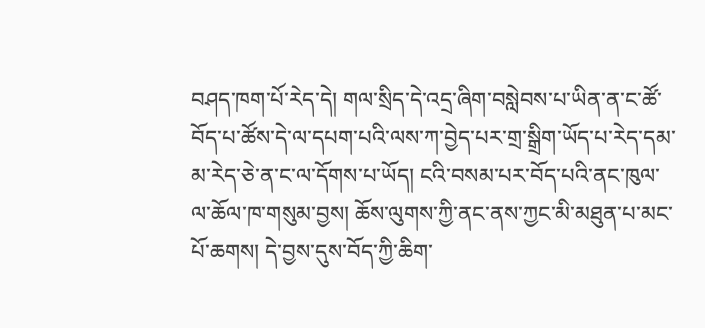བཤད་ཁག་པོ་རེད་དེ། གལ་སྲིད་དེ་འདྲ་ཞིག་བསླེབས་པ་ཡིན་ན་ང་ཚོ་བོད་པ་ཚོས་དེ་ལ་དཔག་པའི་ལས་ཀ་བྱེད་པར་གྲ་སྒྲིག་ཡོད་པ་རེད་དམ་མ་རེད་ཅེ་ན་ང་ལ་དོགས་པ་ཡོད། ངའི་བསམ་པར་བོད་པའི་ནང་ཁུལ་ལ་ཆོལ་ཁ་གསུམ་བྱས། ཆོས་ལུགས་ཀྱི་ནང་ནས་ཀྱང་མི་མཐུན་པ་མང་པོ་ཆགས། དེ་བྱས་དུས་བོད་ཀྱི་ཆིག་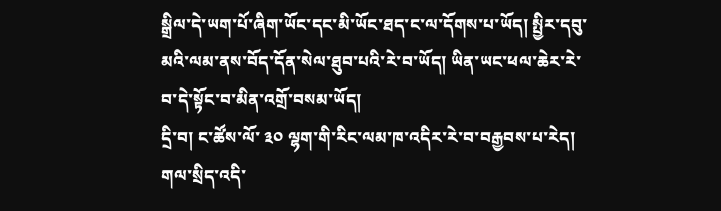སྒྲིལ་དེ་ཡག་པོ་ཞིག་ཡོང་དང་མི་ཡོང་ཐད་ང་ལ་དོགས་པ་ཡོད། སྤྱིར་དབུ་མའི་ལམ་ནས་བོད་དོན་སེལ་ཐུབ་པའི་རེ་བ་ཡོད། ཡིན་ཡང་ཕལ་ཆེར་རེ་བ་དེ་སྟོང་བ་མིན་འགྲོ་བསམ་ཡོད།
དྲི་བ། ང་ཚོས་ལོ་ ༣༠ ལྷག་གི་རིང་ལམ་ཁ་འདིར་རེ་བ་བརྒྱབས་པ་རེད། གལ་སྲིད་འདི་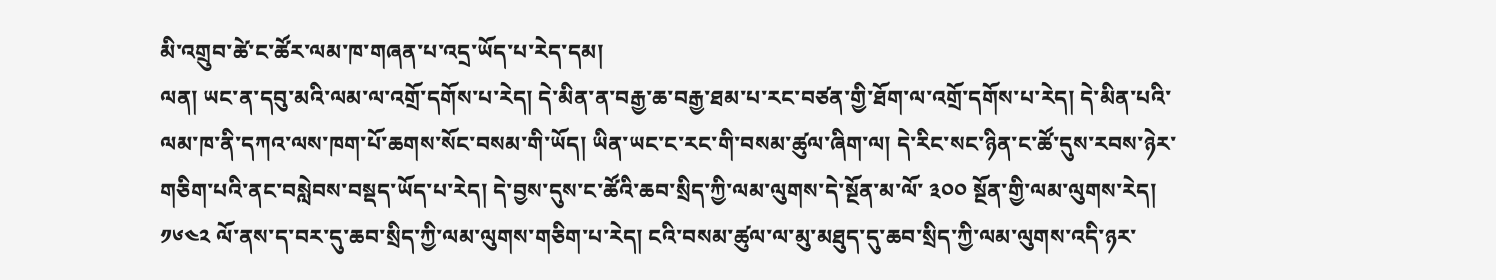མི་འགྲུབ་ཚེ་ང་ཚོར་ལམ་ཁ་གཞན་པ་འདྲ་ཡོད་པ་རེད་དམ།
ལན། ཡང་ན་དབུ་མའི་ལམ་ལ་འགྲོ་དགོས་པ་རེད། དེ་མིན་ན་བརྒྱ་ཆ་བརྒྱ་ཐམ་པ་རང་བཙན་གྱི་ཐོག་ལ་འགྲོ་དགོས་པ་རེད། དེ་མིན་པའི་ལམ་ཁ་ནི་དཀའ་ལས་ཁག་པོ་ཆགས་སོང་བསམ་གི་ཡོད། ཡིན་ཡང་ང་རང་གི་བསམ་ཚུལ་ཞིག་ལ། དེ་རིང་སང་ཉིན་ང་ཚོ་དུས་རབས་ཉེར་གཅིག་པའི་ནང་བསླེབས་བསྡད་ཡོད་པ་རེད། དེ་བྱས་དུས་ང་ཚོའི་ཆབ་སྲིད་ཀྱི་ལམ་ལུགས་དེ་སྔོན་མ་ལོ་ ༣༠༠ སྔོན་གྱི་ལམ་ལུགས་རེད། ༡༦༤༢ ལོ་ནས་ད་བར་དུ་ཆབ་སྲིད་ཀྱི་ལམ་ལུགས་གཅིག་པ་རེད། ངའི་བསམ་ཚུལ་ལ་མུ་མཐུད་དུ་ཆབ་སྲིད་ཀྱི་ལམ་ལུགས་འདི་ཉར་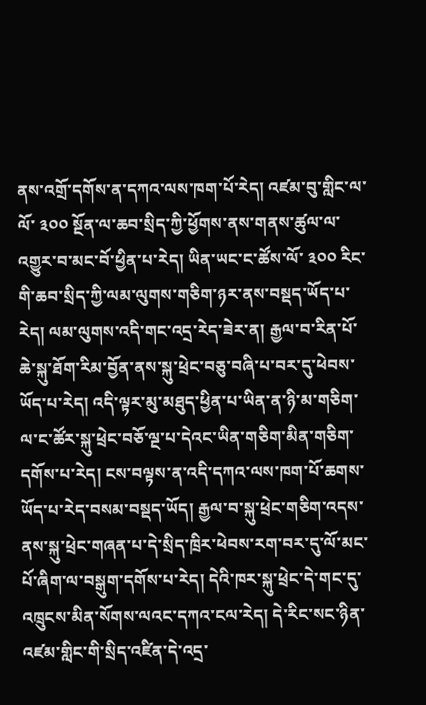ནས་འགྲོ་དགོས་ན་དཀའ་ལས་ཁག་པོ་རེད། འཛམ་བུ་གླིང་ལ་ལོ་ ༣༠༠ སྔོན་ལ་ཆབ་སྲིད་ཀྱི་ཕྱོགས་ནས་གནས་ཚུལ་ལ་འགྱུར་བ་མང་བོ་ཕྱིན་པ་རེད། ཡིན་ཡང་ང་ཚོས་ལོ་ ༣༠༠ རིང་གི་ཆབ་སྲིད་ཀྱི་ལམ་ལུགས་གཅིག་ཉར་ནས་བསྡད་ཡོད་པ་རེད། ལམ་ལུགས་འདི་གང་འདྲ་རེད་ཟེར་ན། རྒྱལ་བ་རིན་པོ་ཆེ་སྐུ་ཐོག་རིམ་བྱོན་ནས་སྐུ་ཕྲེང་བཅུ་བཞི་པ་བར་དུ་ཕེབས་ཡོད་པ་རེད། འདི་ལྟར་མུ་མཐུད་ཕྱིན་པ་ཡིན་ན་ཉི་མ་གཅིག་ལ་ང་ཚོར་སྐུ་ཕྲེང་བཅོ་ལྔ་པ་དེའང་ཡིན་གཅིག་མིན་གཅིག་དགོས་པ་རེད། ངས་བལྟས་ན་འདི་དཀའ་ལས་ཁག་པོ་ཆགས་ཡོད་པ་རེད་བསམ་བསྡད་ཡོད། རྒྱལ་བ་སྐུ་ཕྲེང་གཅིག་འདས་ནས་སྐུ་ཕྲེང་གཞན་པ་དེ་སྲིད་ཁྲིར་ཕེབས་རག་བར་དུ་ལོ་མང་པོ་ཞིག་ལ་བསྒུག་དགོས་པ་རེད། དེའི་ཁར་སྐུ་ཕྲེང་དེ་གང་དུ་འཁྲུངས་མིན་སོགས་ལའང་དཀའ་ངལ་རེད། དེ་རིང་སང་ཉིན་འཛམ་གླིང་གི་སྲིད་འཛིན་དེ་འདྲ་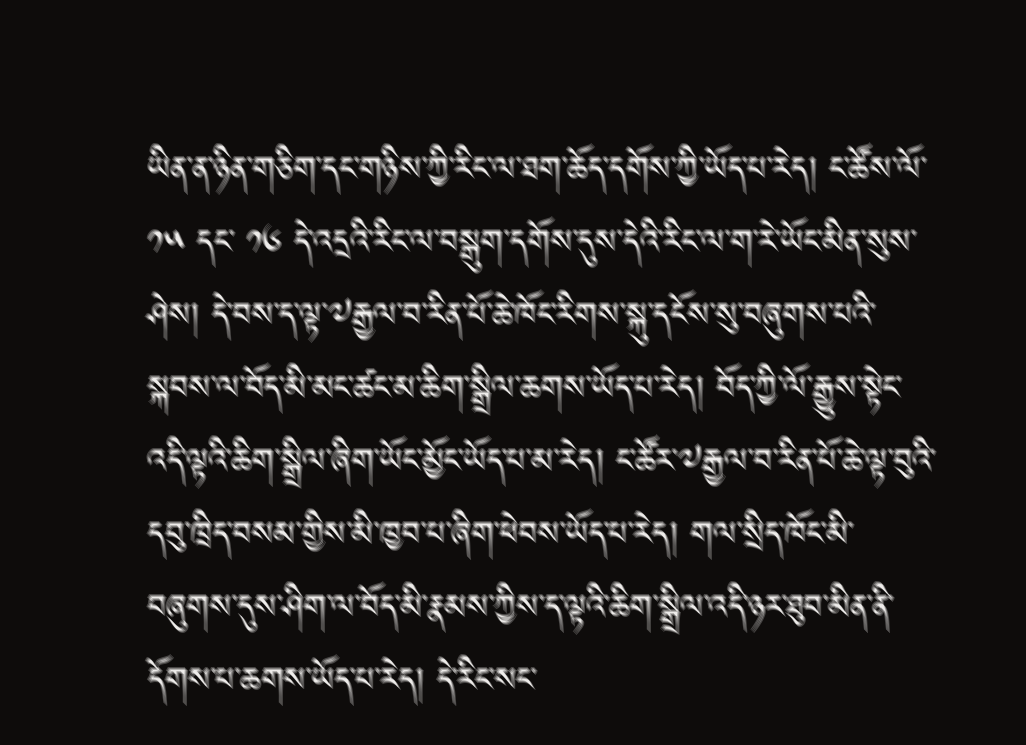ཡིན་ན་ཉིན་གཅིག་དང་གཉིས་ཀྱི་རིང་ལ་ཐག་ཆོད་དགོས་ཀྱི་ཡོད་པ་རེད། ང་ཚོས་ལོ་ ༡༥ དང་ ༡༦ དེ་འདྲའི་རིང་ལ་བསྒུག་དགོས་དུས་དེའི་རིང་ལ་ག་རེ་ཡོང་མིན་སུས་ཤེས། དེ་བས་ད་ལྟ་༧རྒྱལ་བ་རིན་པོ་ཆེ་ཁོང་རིགས་སྐུ་དངོས་སུ་བཞུགས་པའི་སྐབས་ལ་བོད་མི་མང་ཚང་མ་ཆིག་སྒྲིལ་ཆགས་ཡོད་པ་རེད། བོད་ཀྱི་ལོ་རྒྱུས་སྟེང་འདི་ལྟའི་ཆིག་སྒྲིལ་ཞིག་ཡོང་མྱོང་ཡོད་པ་མ་རེད། ང་ཚོར་༧རྒྱལ་བ་རིན་པོ་ཆེ་ལྟ་བུའི་དབུ་ཁྲིད་བསམ་གྱིས་མི་ཁྱབ་པ་ཞིག་ཕེབས་ཡོད་པ་རེད། གལ་སྲིད་ཁོང་མི་བཞུགས་དུས་ཤིག་ལ་བོད་མི་རྣམས་ཀྱིས་ད་ལྟའི་ཆིག་སྒྲིལ་འདི་ཉར་ཐུབ་མིན་ནི་དོགས་པ་ཆགས་ཡོད་པ་རེད། དེ་རིང་སང་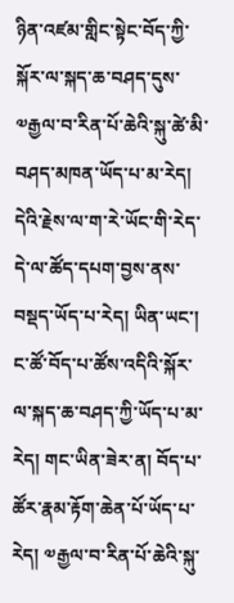ཉིན་འཛམ་གླིང་སྟེང་བོད་ཀྱི་སྐོར་ལ་སྐད་ཆ་བཤད་དུས་༧རྒྱལ་བ་རིན་པོ་ཆེའི་སྐུ་ཚེ་མི་བཤད་མཁན་ཡོད་པ་མ་རེད། དེའི་རྗེས་ལ་ག་རེ་ཡོང་གི་རེད་དེ་ལ་ཚོད་དཔག་བྱས་ནས་བསྡད་ཡོད་པ་རེད། ཡིན་ཡང་། ང་ཚོ་བོད་པ་ཚོས་འདིའི་སྐོར་ལ་སྐད་ཆ་བཤད་ཀྱི་ཡོད་པ་མ་རེད། གང་ཡིན་ཟེར་ན། བོད་པ་ཚོར་རྣམ་རྟོག་ཆེན་པོ་ཡོད་པ་རེད། ༧རྒྱལ་བ་རིན་པོ་ཆེའི་སྐུ་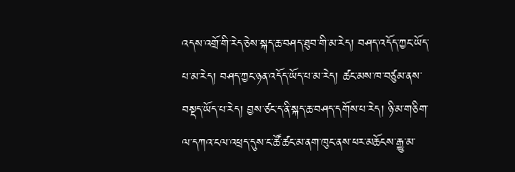འདས་འགྲོ་གི་རེད་ཅེས་སྐད་ཆ་བཤད་ཐུབ་གི་མ་རེད། བཤད་འདོད་ཀྱང་ཡོད་པ་མ་རེད། བཤད་ཀྱང་ཉན་འདོད་ཡོད་པ་མ་རེད། ཚང་མས་ཁ་བཙུམ་ནས་བསྡད་ཡོད་པ་རེད། བྱས་ཙང་ད་ནི་སྐད་ཆ་བཤད་དགོས་པ་རེད། ཉི་མ་གཅིག་ལ་དཀའ་ངལ་འཕྲད་དུས་ང་ཚོ་ཚང་མ་ནག་ཁུང་ནས་ཕར་མཆོངས་རྒྱུ་མ་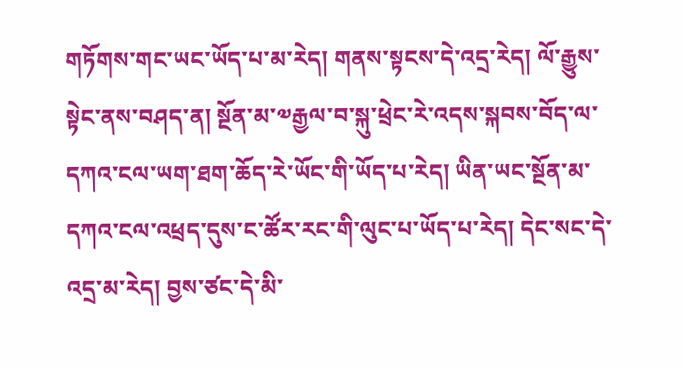གཏོགས་གང་ཡང་ཡོད་པ་མ་རེད། གནས་སྟངས་དེ་འདྲ་རེད། ལོ་རྒྱུས་སྟེང་ནས་བཤད་ན། སྔོན་མ་༧རྒྱལ་བ་སྐུ་ཕྲེང་རེ་འདས་སྐབས་བོད་ལ་དཀའ་ངལ་ཡག་ཐག་ཆོད་རེ་ཡོང་གི་ཡོད་པ་རེད། ཡིན་ཡང་སྔོན་མ་དཀའ་ངལ་འཕྲད་དུས་ང་ཚོར་རང་གི་ལུང་པ་ཡོད་པ་རེད། དེང་སང་དེ་འདྲ་མ་རེད། བྱས་ཙང་དེ་མི་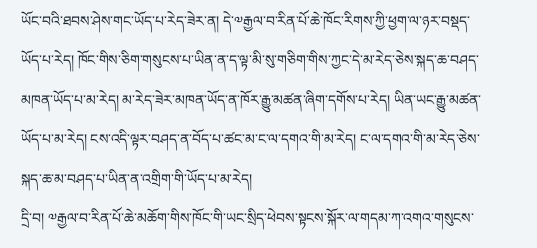ཡོང་བའི་ཐབས་ཤེས་གང་ཡོད་པ་རེད་ཟེར་ན། དེ་༧རྒྱལ་བ་རིན་པོ་ཆེ་ཁོང་རིགས་ཀྱི་ཕྱག་ལ་ཉར་བསྡད་ཡོད་པ་རེད། ཁོང་གིས་ཅིག་གསུངས་པ་ཡིན་ན་ད་ལྟ་མི་སུ་གཅིག་གིས་ཀྱང་དེ་མ་རེད་ཅེས་སྐད་ཆ་བཤད་མཁན་ཡོད་པ་མ་རེད། མ་རེད་ཟེར་མཁན་ཡོད་ན་ཁོར་རྒྱུ་མཚན་ཞིག་དགོས་པ་རེད། ཡིན་ཡང་རྒྱུ་མཚན་ཡོད་པ་མ་རེད། ངས་འདི་ལྟར་བཤད་ན་བོད་པ་ཚང་མ་ང་ལ་དགའ་གི་མ་རེད། ང་ལ་དགའ་གི་མ་རེད་ཅེས་སྐད་ཆ་མ་བཤད་པ་ཡིན་ན་འགྲིག་གི་ཡོད་པ་མ་རེད།
དྲི་བ། ༧རྒྱལ་བ་རིན་པོ་ཆེ་མཆོག་གིས་ཁོང་གི་ཡང་སྲིད་ཕེབས་སྟངས་སྐོར་ལ་གདམ་ཀ་འགའ་གསུངས་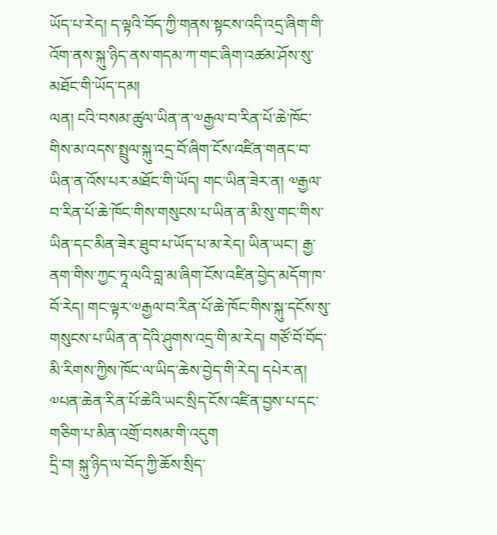ཡོད་པ་རེད། ད་ལྟའི་བོད་ཀྱི་གནས་སྟངས་འདི་འདྲ་ཞིག་གི་འོག་ནས་སྐུ་ཉིད་ནས་གདམ་ཀ་གང་ཞིག་འཚམ་ཤོས་སུ་མཐོང་གི་ཡོད་དམ།
ལན། ངའི་བསམ་ཚུལ་ཡིན་ན་༧རྒྱལ་བ་རིན་པོ་ཆེ་ཁོང་གིས་མ་འདས་སྤྲུལ་སྐུ་འདྲ་བོ་ཞིག་ངོས་འཛིན་གནང་བ་ཡིན་ན་འོས་པར་མཐོང་གི་ཡོད། གང་ཡིན་ཟེར་ན། ༧རྒྱལ་བ་རིན་པོ་ཆེ་ཁོང་གིས་གསུངས་པ་ཡིན་ན་མི་སུ་གང་གིས་ཡིན་དང་མིན་ཟེར་ཐུབ་པ་ཡོད་པ་མ་རེད། ཡིན་ཡང་། རྒྱ་ནག་གིས་ཀྱང་ཏཱ་ལའི་བླ་མ་ཞིག་ངོས་འཛིན་བྱེད་མདོག་ཁ་བོ་རེད། གང་ལྟར་༧རྒྱལ་བ་རིན་པོ་ཆེ་ཁོང་གིས་སྐུ་དངོས་སུ་གསུངས་པ་ཡིན་ན་དེའི་ཤུགས་འདྲ་གི་མ་རེད། གཙོ་བོ་བོད་མི་རིགས་ཀྱིས་ཁོང་ལ་ཡིད་ཆེས་བྱེད་གི་རེད། དཔེར་ན། ༧པན་ཆེན་རིན་པོ་ཆེའི་ཡང་སྲིད་ངོས་འཛིན་བྱས་པ་དང་གཅིག་པ་མིན་འགྲོ་བསམ་གི་འདུག
དྲི་བ། སྐུ་ཉིད་ལ་བོད་ཀྱི་ཆོས་སྲིད་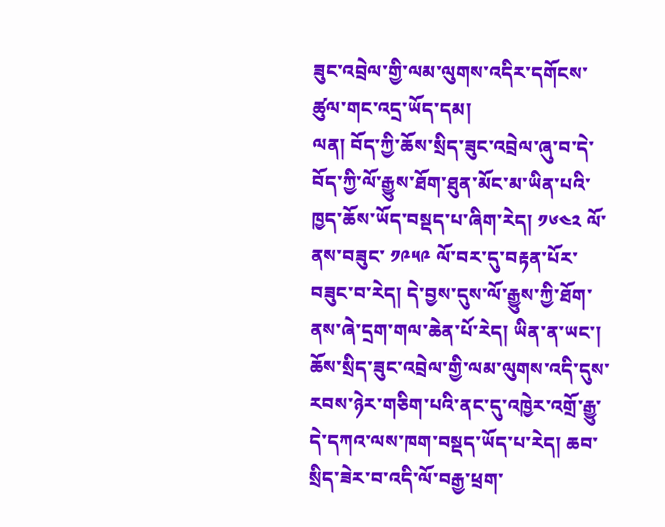ཟུང་འབྲེལ་གྱི་ལམ་ལུགས་འདིར་དགོངས་ཚུལ་གང་འདྲ་ཡོད་དམ།
ལན། བོད་ཀྱི་ཆོས་སྲིད་ཟུང་འབྲེལ་ཞུ་བ་དེ་བོད་ཀྱི་ལོ་རྒྱུས་ཐོག་ཐུན་མོང་མ་ཡིན་པའི་ཁྱད་ཆོས་ཡོད་བསྡད་པ་ཞིག་རེད། ༡༦༤༢ ལོ་ནས་བཟུང་ ༡༩༥༩ ལོ་བར་དུ་བརྟན་པོར་བཟུང་བ་རེད། དེ་བྱས་དུས་ལོ་རྒྱུས་ཀྱི་ཐོག་ནས་ཞེ་དྲག་གལ་ཆེན་པོ་རེད། ཡིན་ན་ཡང་། ཆོས་སྲིད་ཟུང་འབྲེལ་གྱི་ལམ་ལུགས་འདི་དུས་རབས་ཉེར་གཅིག་པའི་ནང་དུ་འཁྱེར་འགྲོ་རྒྱུ་དེ་དཀའ་ལས་ཁག་བསྡད་ཡོད་པ་རེད། ཆབ་སྲིད་ཟེར་བ་འདི་ལོ་བརྒྱ་ཕྲག་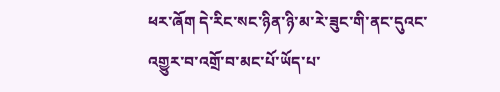ཕར་ཞོག དེ་རིང་སང་ཉིན་ཉི་མ་རེ་ཟུང་གི་ནང་དུའང་འགྱུར་བ་འགྲོ་བ་མང་པོ་ཡོད་པ་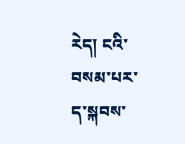རེད། ངའི་བསམ་པར་ད་སྐབས་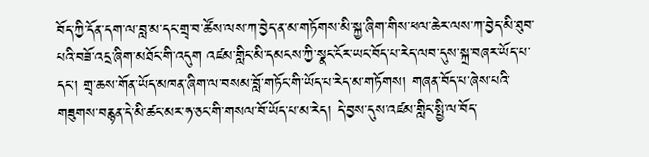བོད་ཀྱི་དོན་དག་ལ་བླ་མ་དང་གྲྭ་བ་ཚོས་ལས་ཀ་བྱེད་ན་མ་གཏོགས་མི་སྐྱ་ཞིག་གིས་ཕལ་ཆེར་ལས་ཀ་བྱེད་མི་ཐུབ་པའི་བཟོ་འདྲ་ཞིག་མཐོང་གི་འདུག འཛམ་གླིང་མི་དམངས་ཀྱི་སྣང་ངོར་ཡང་བོད་པ་རེད་ལབ་དུས་སྐྲ་བཞར་ཡོད་པ་དང་། གྲྭ་ཆས་གོན་ཡོད་མཁན་ཞིག་ལ་བསམ་བློ་གཏོང་གི་ཡོད་པ་རེད་མ་གཏོགས། གཞན་བོད་པ་ཞེས་པའི་གཟུགས་བརྙན་དེ་མི་ཚང་མར་ཧ་ཅང་གི་གསལ་བོ་ཡོད་པ་མ་རེད། དེ་བྱས་དུས་འཛམ་གླིང་སྤྱི་ལ་བོད་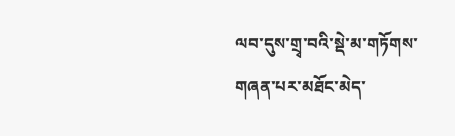ལབ་དུས་གྲྭ་བའི་སྡེ་མ་གཏོགས་གཞན་པར་མཐོང་མེད་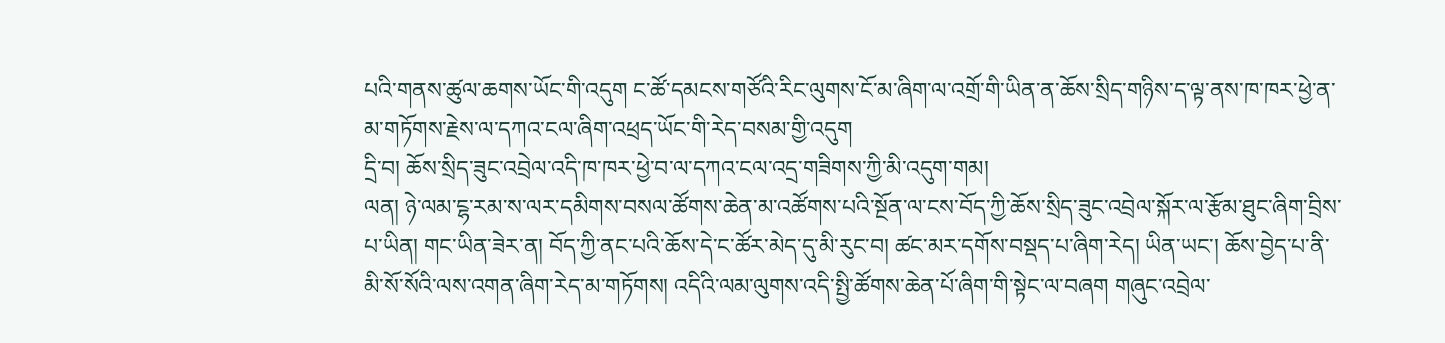པའི་གནས་ཚུལ་ཆགས་ཡོང་གི་འདུག ང་ཚོ་དམངས་གཙོའི་རིང་ལུགས་ངོ་མ་ཞིག་ལ་འགྲོ་གི་ཡིན་ན་ཆོས་སྲིད་གཉིས་ད་ལྟ་ནས་ཁ་ཁར་ཕྱེ་ན་མ་གཏོགས་རྗེས་ལ་དཀའ་ངལ་ཞིག་འཕྲད་ཡོང་གི་རེད་བསམ་གྱི་འདུག
དྲི་བ། ཆོས་སྲིད་ཟུང་འབྲེལ་འདི་ཁ་ཁར་ཕྱེ་བ་ལ་དཀའ་ངལ་འདྲ་གཟིགས་ཀྱི་མི་འདུག་གམ།
ལན། ཉེ་ལམ་ངྷ་རམ་ས་ལར་དམིགས་བསལ་ཚོགས་ཆེན་མ་འཚོགས་པའི་སྔོན་ལ་ངས་བོད་ཀྱི་ཆོས་སྲིད་ཟུང་འབྲེལ་སྐོར་ལ་རྩོམ་ཐུང་ཞིག་བྲིས་པ་ཡིན། གང་ཡིན་ཟེར་ན། བོད་ཀྱི་ནང་པའི་ཆོས་དེ་ང་ཚོར་མེད་དུ་མི་རུང་བ། ཚང་མར་དགོས་བསྡད་པ་ཞིག་རེད། ཡིན་ཡང་། ཆོས་བྱེད་པ་ནི་མི་སོ་སོའི་ལས་འགན་ཞིག་རེད་མ་གཏོགས། འདིའི་ལམ་ལུགས་འདི་སྤྱི་ཚོགས་ཆེན་པོ་ཞིག་གི་སྟེང་ལ་བཞག གཞུང་འབྲེལ་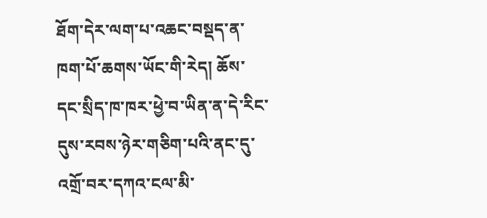ཐོག་དེར་ལག་པ་འཆང་བསྡད་ན་ཁག་པོ་ཆགས་ཡོང་གི་རེད། ཆོས་དང་སྲིད་ཁ་ཁར་ཕྱེ་བ་ཡིན་ན་དེ་རིང་དུས་རབས་ཉེར་གཅིག་པའི་ནང་དུ་འགྲོ་བར་དཀའ་ངལ་མི་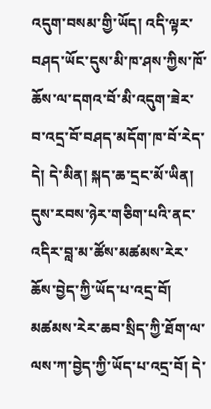འདུག་བསམ་གྱི་ཡོད། འདི་ལྟར་བཤད་ཡོང་དུས་མི་ཁ་ཤས་ཀྱིས་ཁོ་ཆོས་ལ་དགའ་བོ་མི་འདུག་ཟེར་བ་འདྲ་བོ་བཤད་མདོག་ཁ་བོ་རེད་དེ། དེ་མིན། སྐད་ཆ་དྲང་མོ་ཡིན། དུས་རབས་ཉེར་གཅིག་པའི་ནང་འདིར་བླ་མ་ཚོས་མཚམས་རེར་ཆོས་བྱེད་ཀྱི་ཡོད་པ་འདྲ་བོ། མཚམས་རེར་ཆབ་སྲིད་ཀྱི་ཐོག་ལ་ལས་ཀ་བྱེད་ཀྱི་ཡོད་པ་འདྲ་བོ། དེ་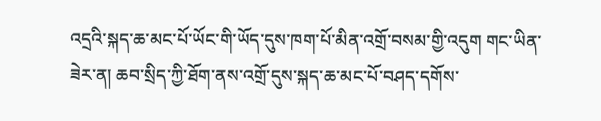འདྲའི་སྐད་ཆ་མང་པོ་ཡོང་གི་ཡོད་དུས་ཁག་པོ་མིན་འགྲོ་བསམ་གྱི་འདུག གང་ཡིན་ཟེར་ན། ཆབ་སྲིད་ཀྱི་ཐོག་ནས་འགྲོ་དུས་སྐད་ཆ་མང་པོ་བཤད་དགོས་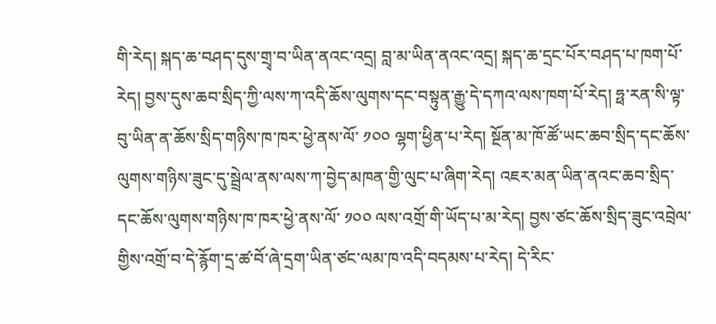གི་རེད། སྐད་ཆ་བཤད་དུས་གྲྭ་བ་ཡིན་ནའང་འདྲ། བླ་མ་ཡིན་ནའང་འདྲ། སྐད་ཆ་དྲང་པོར་བཤད་པ་ཁག་པོ་རེད། བྱས་དུས་ཆབ་སྲིད་ཀྱི་ལས་ཀ་འདི་ཆོས་ལུགས་དང་བསྟུན་རྒྱུ་དེ་དཀའ་ལས་ཁག་པོ་རེད། ཧྥ་རན་སི་ལྟ་བུ་ཡིན་ན་ཆོས་སྲིད་གཉིས་ཁ་ཁར་ཕྱེ་ནས་ལོ་ ༡༠༠ ལྷག་ཕྱིན་པ་རེད། སྔོན་མ་ཁོ་ཚོ་ཡང་ཆབ་སྲིད་དང་ཆོས་ལུགས་གཉིས་ཟུང་དུ་སྦྲེལ་ནས་ལས་ཀ་བྱེད་མཁན་གྱི་ལུང་པ་ཞིག་རེད། འཇར་མན་ཡིན་ནའང་ཆབ་སྲིད་དང་ཆོས་ལུགས་གཉིས་ཁ་ཁར་ཕྱེ་ནས་ལོ་ ༡༠༠ ལས་འགྲོ་གི་ཡོད་པ་མ་རེད། བྱས་ཙང་ཆོས་སྲིད་ཟུང་འབྲེལ་གྱིས་འགྲོ་བ་དེ་རྙོག་དྲ་ཚ་བོ་ཞེ་དྲག་ཡིན་ཙང་ལམ་ཁ་འདི་བདམས་པ་རེད། དེ་རིང་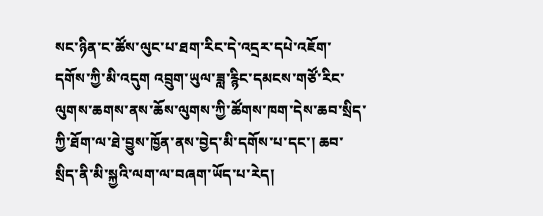སང་ཉིན་ང་ཚོས་ལུང་པ་ཐག་རིང་དེ་འདྲར་དཔེ་འཇོག་དགོས་ཀྱི་མི་འདུག འབྲུག་ཡུལ་ཟླ་རྙིང་དམངས་གཙོ་རིང་ལུགས་ཆགས་ནས་ཆོས་ལུགས་ཀྱི་ཚོགས་ཁག་དེས་ཆབ་སྲིད་ཀྱི་ཐོག་ལ་ཐེ་བྱུས་ཁྱོན་ནས་བྱེད་མི་དགོས་པ་དང་། ཆབ་སྲིད་ནི་མི་སྐྱའི་ལག་ལ་བཞག་ཡོད་པ་རེད།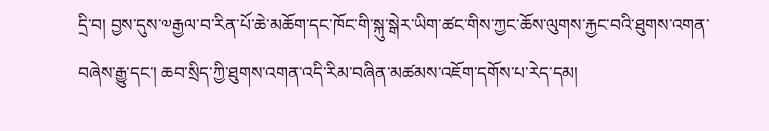དྲི་བ། བྱས་དུས་༧རྒྱལ་བ་རིན་པོ་ཆེ་མཆོག་དང་ཁོང་གི་སྐུ་སྒེར་ཡིག་ཚང་གིས་ཀྱང་ཆོས་ལུགས་རྐྱང་བའི་ཐུགས་འགན་བཞེས་རྒྱུ་དང་། ཆབ་སྲིད་ཀྱི་ཐུགས་འགན་འདི་རིམ་བཞིན་མཚམས་འཇོག་དགོས་པ་རེད་དམ།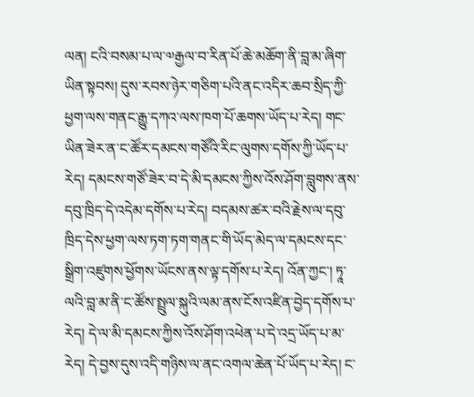ལན། ངའི་བསམ་པ་ལ་༧རྒྱལ་བ་རིན་པོ་ཆེ་མཆོག་ནི་བླ་མ་ཞིག་ཡིན་སྟབས། དུས་རབས་ཉེར་གཅིག་པའི་ནང་འདིར་ཆབ་སྲིད་ཀྱི་ཕྱག་ལས་གནང་རྒྱུ་དཀའ་ལས་ཁག་པོ་ཆགས་ཡོད་པ་རེད། གང་ཡིན་ཟེར་ན་ང་ཚོར་དམངས་གཙོའི་རིང་ལུགས་དགོས་ཀྱི་ཡོད་པ་རེད། དམངས་གཙོ་ཟེར་བ་དེ་མི་དམངས་ཀྱིས་འོས་ཤོག་བླུགས་ནས་དབུ་ཁྲིད་དེ་འདེམ་དགོས་པ་རེད། བདམས་ཚར་བའི་རྗེས་ལ་དབུ་ཁྲིད་དེས་ཕྱག་ལས་ཏག་ཏག་གནང་གི་ཡོད་མེད་ལ་དམངས་དང་སྒྲིག་འཛུགས་ཕྱོགས་ཡོངས་ནས་ལྟ་དགོས་པ་རེད། འོན་ཀྱང་། ཏཱ་ལའི་བླ་མ་ནི་ང་ཚོས་སྤྲུལ་སྐུའི་ལམ་ནས་ངོས་འཛིན་བྱེད་དགོས་པ་རེད། དེ་ལ་མི་དམངས་ཀྱིས་འོས་ཤོག་འཕེན་པ་དེ་འདྲ་ཡོད་པ་མ་རེད། དེ་བྱས་དུས་འདི་གཉིས་ལ་ནང་འགལ་ཆེན་པོ་ཡོད་པ་རེད། ང་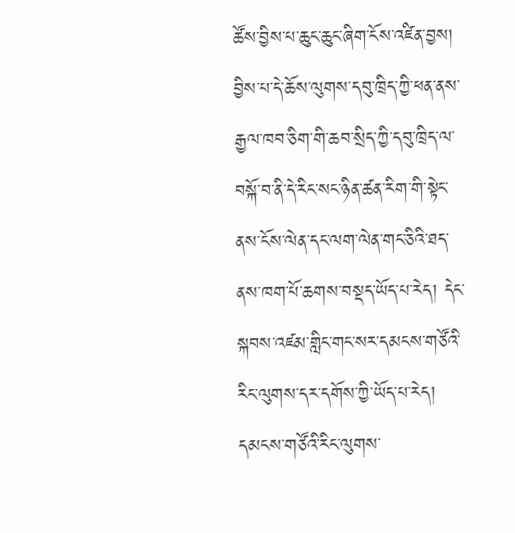ཚོས་བྱིས་པ་ཆུང་ཆུང་ཞིག་ངོས་འཛིན་བྱས། བྱིས་པ་དེ་ཆོས་ལུགས་དབུ་ཁྲིད་ཀྱི་ཕན་ནས་རྒྱལ་ཁབ་ཅིག་གི་ཆབ་སྲིད་ཀྱི་དབུ་ཁྲིད་ལ་བསྐོ་བ་ནི་དེ་རིང་སང་ཉིན་ཚན་རིག་གི་སྟེང་ནས་ངོས་ལེན་དང་ལག་ལེན་གང་ཅིའི་ཐད་ནས་ཁག་པོ་ཆགས་བསྡད་ཡོད་པ་རེད། དེང་སྐབས་འཛམ་གླིང་གང་སར་དམངས་གཙོའི་རིང་ལུགས་དར་དགོས་ཀྱི་ཡོད་པ་རེད། དམངས་གཙོའི་རིང་ལུགས་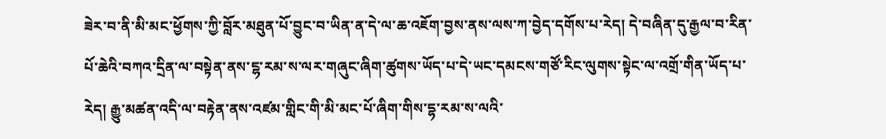ཟེར་བ་ནི་མི་མང་ཕྱོགས་ཀྱི་བློར་མཐུན་པོ་བྱུང་བ་ཡིན་ན་དེ་ལ་ཆ་འཇོག་བྱས་ནས་ལས་ཀ་བྱེད་དགོས་པ་རེད། དེ་བཞིན་དུ་རྒྱལ་བ་རིན་པོ་ཆེའི་བཀའ་དྲིན་ལ་བསྟེན་ནས་ངྷ་རམ་ས་ལར་གཞུང་ཞིག་ཚུགས་ཡོད་པ་དེ་ཡང་དམངས་གཙོ་རིང་ལུགས་སྟེང་ལ་འགྲོ་གིན་ཡོད་པ་རེད། རྒྱུ་མཚན་འདི་ལ་བརྟེན་ནས་འཛམ་གླིང་གི་མི་མང་པོ་ཞིག་གིས་དྷ་རམ་ས་ལའི་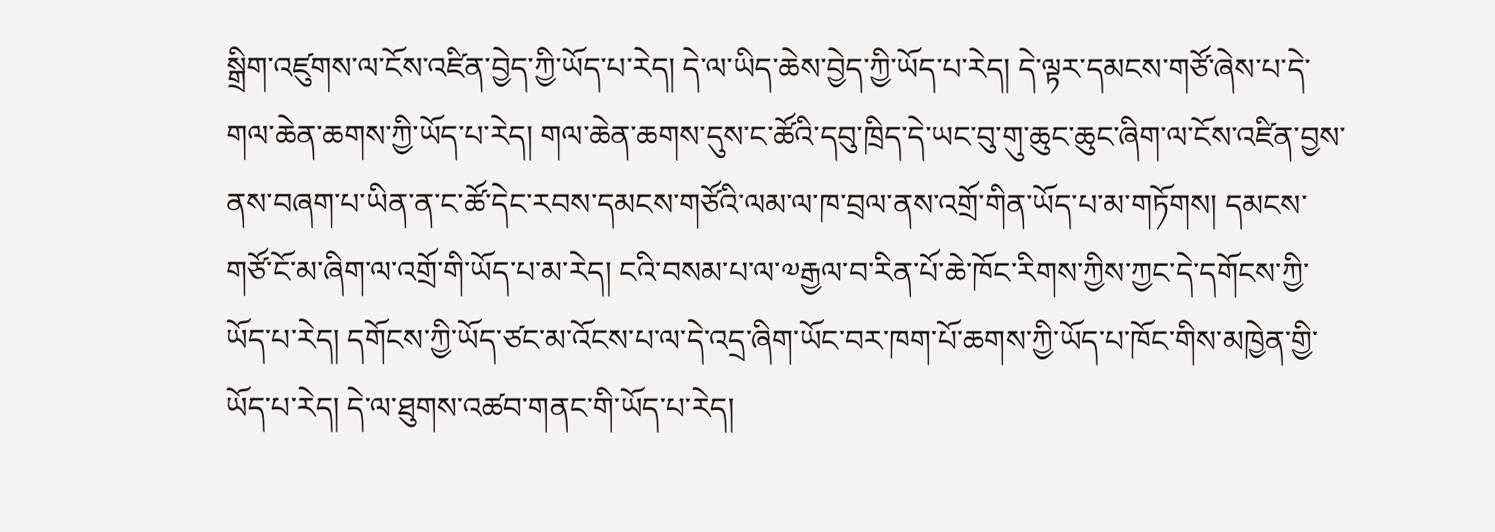སྒྲིག་འཛུགས་ལ་ངོས་འཛིན་བྱེད་ཀྱི་ཡོད་པ་རེད། དེ་ལ་ཡིད་ཆེས་བྱེད་ཀྱི་ཡོད་པ་རེད། དེ་ལྟར་དམངས་གཙོ་ཞེས་པ་དེ་གལ་ཆེན་ཆགས་ཀྱི་ཡོད་པ་རེད། གལ་ཆེན་ཆགས་དུས་ང་ཚོའི་དབུ་ཁྲིད་དེ་ཡང་བུ་གུ་ཆུང་ཆུང་ཞིག་ལ་ངོས་འཛིན་བྱས་ནས་བཞག་པ་ཡིན་ན་ང་ཚོ་དེང་རབས་དམངས་གཙོའི་ལམ་ལ་ཁ་བྲལ་ནས་འགྲོ་གིན་ཡོད་པ་མ་གཏོགས། དམངས་གཙོ་ངོ་མ་ཞིག་ལ་འགྲོ་གི་ཡོད་པ་མ་རེད། ངའི་བསམ་པ་ལ་༧རྒྱལ་བ་རིན་པོ་ཆེ་ཁོང་རིགས་ཀྱིས་ཀྱང་དེ་དགོངས་ཀྱི་ཡོད་པ་རེད། དགོངས་ཀྱི་ཡོད་ཙང་མ་འོངས་པ་ལ་དེ་འདྲ་ཞིག་ཡོང་བར་ཁག་པོ་ཆགས་ཀྱི་ཡོད་པ་ཁོང་གིས་མཁྱེན་གྱི་ཡོད་པ་རེད། དེ་ལ་ཐུགས་འཚབ་གནང་གི་ཡོད་པ་རེད།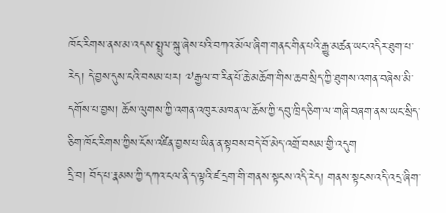ཁོང་རིགས་ནས་མ་འདས་སྤྲུལ་སྐུ་ཞེས་པའི་བཀའ་མོལ་ཞིག་གནང་གིན་པའི་རྒྱུ་མཚན་ཡང་འདིར་ཐུག་པ་རེད། དེ་བྱས་དུས་ངའི་བསམ་པར། ༧རྒྱལ་བ་རིན་པོ་ཆེ་མཆོག་གིས་ཆབ་སྲིད་ཀྱི་ཐུགས་འགན་བཞེས་མི་དགོས་པ་བྱས། ཆོས་ལུགས་ཀྱི་འགན་འཁུར་མཁན་ལ་ཆོས་ཀྱི་དབུ་ཁྲིད་ཅིག་ལ་གཞི་བཞག་ནས་ཡང་སྲིད་ཅིག་ཁོང་རིགས་ཀྱིས་ངོས་འཛིན་བྱས་པ་ཡིན་ན་སྟབས་བདེ་བོ་མེད་འགྲོ་བསམ་གྱི་འདུག
དྲི་བ། བོད་པ་རྣམས་ཀྱི་དཀའ་ངལ་ནི་ད་ལྟའི་ཛ་དྲག་གི་གནས་སྟངས་འདི་རེད། གནས་སྟངས་འདི་འདྲ་ཞིག་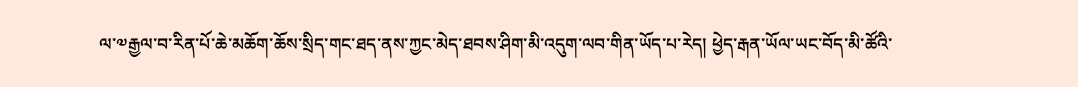ལ་༧རྒྱལ་བ་རིན་པོ་ཆེ་མཆོག་ཆོས་སྲིད་གང་ཐད་ནས་ཀྱང་མེད་ཐབས་ཤིག་མི་འདུག་ལབ་གིན་ཡོད་པ་རེད། ཕྱེད་རྒན་ཡོལ་ཡང་བོད་མི་ཚོའི་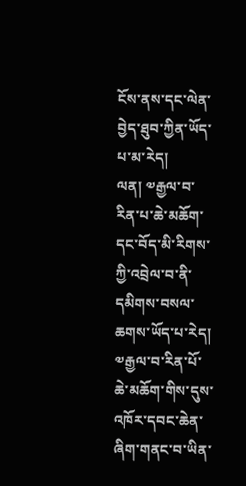ངོས་ནས་དང་ལེན་བྱེད་ཐུབ་ཀྱིན་ཡོད་པ་མ་རེད།
ལན། ༧རྒྱལ་བ་རིན་པ་ཆེ་མཆོག་དང་བོད་མི་རིགས་ཀྱི་འབྲེལ་བ་ནི་དམིགས་བསལ་ཆགས་ཡོད་པ་རེད། ༧རྒྱལ་བ་རིན་པོ་ཆེ་མཆོག་གིས་དུས་འཁོར་དབང་ཆེན་ཞིག་གནང་བ་ཡིན་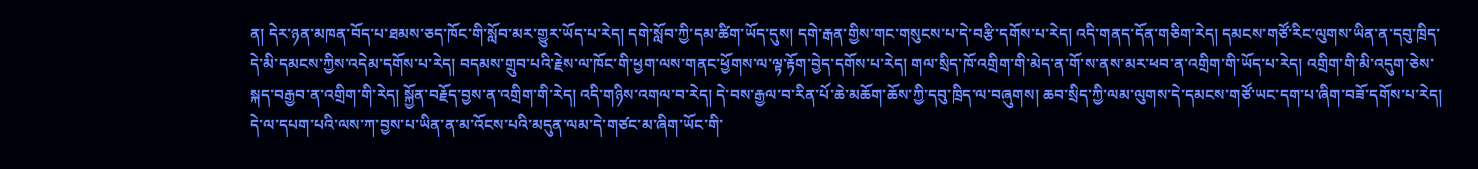ན། དེར་ཉན་མཁན་བོད་པ་ཐམས་ཅད་ཁོང་གི་སློབ་མར་གྱུར་ཡོད་པ་རེད། དགེ་སློབ་ཀྱི་དམ་ཚིག་ཡོད་དུས། དགེ་རྒན་གྱིས་གང་གསུངས་པ་དེ་བརྩི་དགོས་པ་རེད། འདི་གནད་དོན་གཅིག་རེད། དམངས་གཙོ་རིང་ལུགས་ཡིན་ན་དབུ་ཁྲིད་དེ་མི་དམངས་ཀྱིས་འདེམ་དགོས་པ་རེད། བདམས་གྲུབ་པའི་རྗེས་ལ་ཁོང་གི་ཕྱག་ལས་གནང་ཕྱོགས་ལ་ལྟ་རྟོག་བྱེད་དགོས་པ་རེད། གལ་སྲིད་ཁོ་འགྲིག་གི་མེད་ན་གོ་ས་ནས་མར་ཕབ་ན་འགྲིག་གི་ཡོད་པ་རེད། འགྲིག་གི་མི་འདུག་ཅེས་སྐད་བརྒྱབ་ན་འགྲིག་གི་རེད། སྐྱོན་བརྗོད་བྱས་ན་འགྲིག་གི་རེད། འདི་གཉིས་འགལ་བ་རེད། དེ་བས་རྒྱལ་བ་རིན་པོ་ཆེ་མཆོག་ཆོས་ཀྱི་དབུ་ཁྲིད་ལ་བཞུགས། ཆབ་སྲིད་ཀྱི་ལམ་ལུགས་དེ་དམངས་གཙོ་ཡང་དག་པ་ཞིག་བཟོ་དགོས་པ་རེད། དེ་ལ་དཔག་པའི་ལས་ཀ་བྱས་པ་ཡིན་ན་མ་འོངས་པའི་མདུན་ལམ་དེ་གཙང་མ་ཞིག་ཡོང་གི་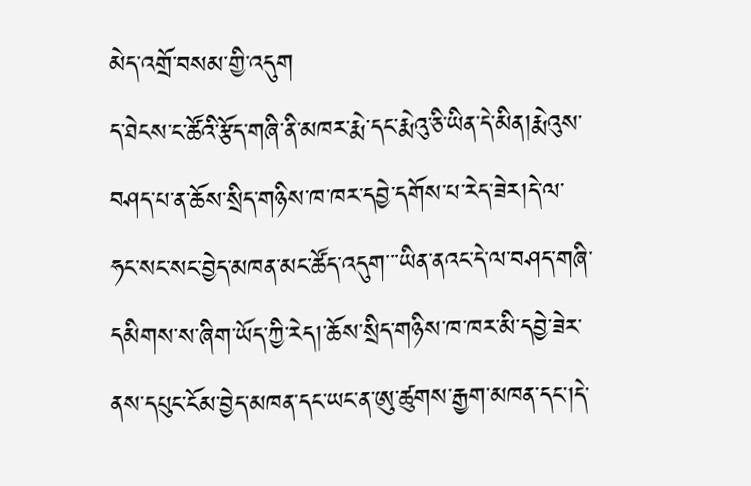མེད་འགྲོ་བསམ་གྱི་འདུག
ད་ཐེངས་ང་ཚོའི་རྩོད་གཞི་ནི་མཁར་རྨེ་དང་རྨེའུ་ཅི་ཡིན་དེ་མིན།རྨེའུས་བཤད་པ་ན་ཆོས་སྲིད་གཉིས་ཁ་ཁར་དབྱེ་དགོས་པ་རེད་ཟེར།དེ་ལ་ཧང་སང་སང་བྱེད་མཁན་མང་ཚོད་འདུག་་་ཡིན་ནའང་དེ་ལ་བཤད་གཞི་དམིགས་ས་ཞིག་ཡོད་ཀྱི་རེད།་ཆོས་སྲིད་གཉིས་ཁ་ཁར་མི་དབྱེ་ཟེར་ནས་དཔུང་ངོམ་བྱེད་མཁན་དང་ཡང་ན་ཨུ་ཚུགས་རྒྱག་མཁན་དང་།དེ་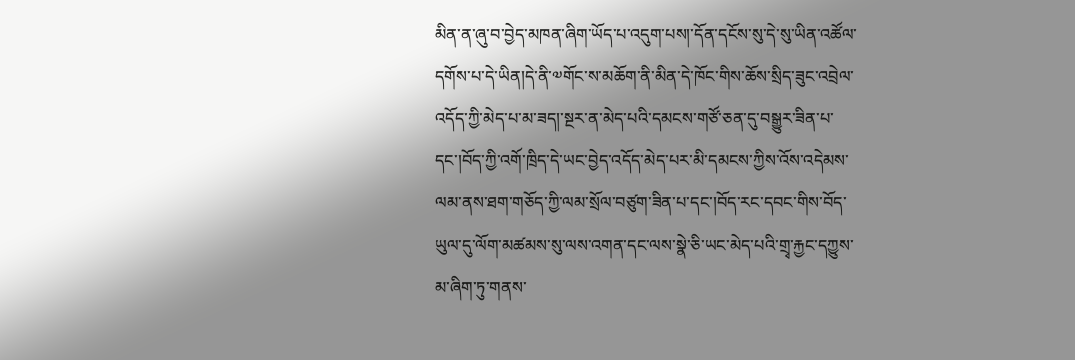མིན་ན་ཞུ་བ་བྱེད་མཁན་ཞིག་ཡོད་པ་འདུག་པས།་དོན་དངོས་སུ་དེ་སུ་ཡིན་འཚོལ་དགོས་པ་དེ་ཡིན།དེ་ནི་༧གོང་ས་མཆོག་ནི་མིན་དེ་ཁོང་གིས་ཆོས་སྲིད་ཟུང་འབྲེལ་འདོད་ཀྱི་མེད་པ་མ་ཟད།་སྔར་ན་མེད་པའི་དམངས་གཙོ་ཅན་དུ་བསྒྱུར་ཟིན་པ་དང་།བོད་ཀྱི་འགོ་ཁྲིད་དེ་ཡང་བྱེད་འདོད་མེད་པར་མི་དམངས་ཀྱིས་འོས་འདེམས་ལམ་ནས་ཐག་གཅོད་ཀྱི་ལམ་སྲོལ་བཙུག་ཟིན་པ་དང་།བོད་རང་དབང་གིས་བོད་ཡུལ་དུ་ལོག་མཚམས་སུ་ལས་འགན་དང་ལས་སྣེ་ཅི་ཡང་མེད་པའི་གྲྭ་རྐྱང་དཀྱུས་མ་ཞིག་ཏུ་གནས་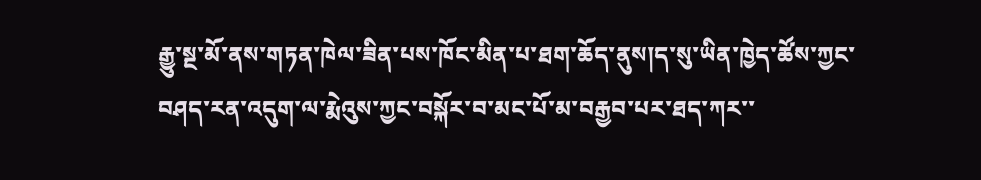རྒྱུ་སྔ་མོ་ནས་གཏན་ཁེལ་ཟིན་པས་ཁོང་མིན་པ་ཐག་ཆོད་ནུས།ད་སུ་ཡིན་ཁྱེད་ཚོས་ཀྱང་བཤད་རན་འདུག་ལ་རྨེའུས་ཀྱང་བསྐོར་བ་མང་པོ་མ་བརྒྱབ་པར་ཐད་ཀར་་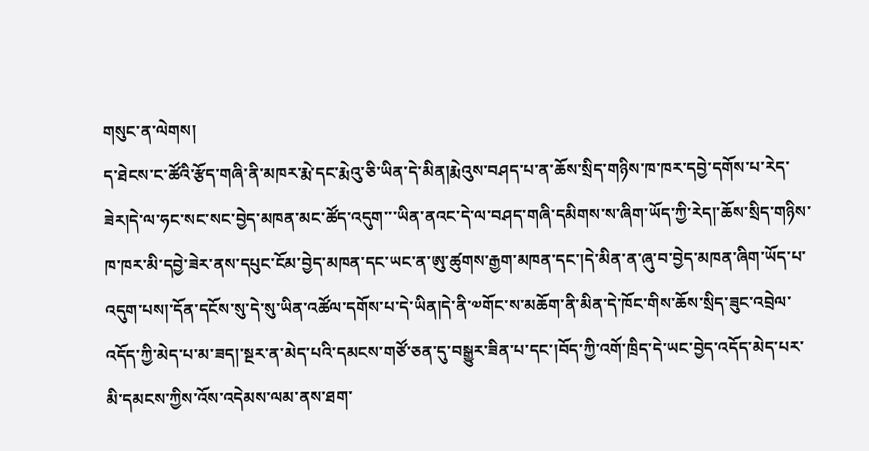གསུང་ན་ལེགས།
ད་ཐེངས་ང་ཚོའི་རྩོད་གཞི་ནི་མཁར་རྨེ་དང་རྨེའུ་ཅི་ཡིན་དེ་མིན།རྨེའུས་བཤད་པ་ན་ཆོས་སྲིད་གཉིས་ཁ་ཁར་དབྱེ་དགོས་པ་རེད་ཟེར།དེ་ལ་ཧང་སང་སང་བྱེད་མཁན་མང་ཚོད་འདུག་་་ཡིན་ནའང་དེ་ལ་བཤད་གཞི་དམིགས་ས་ཞིག་ཡོད་ཀྱི་རེད།་ཆོས་སྲིད་གཉིས་ཁ་ཁར་མི་དབྱེ་ཟེར་ནས་དཔུང་ངོམ་བྱེད་མཁན་དང་ཡང་ན་ཨུ་ཚུགས་རྒྱག་མཁན་དང་།དེ་མིན་ན་ཞུ་བ་བྱེད་མཁན་ཞིག་ཡོད་པ་འདུག་པས།་དོན་དངོས་སུ་དེ་སུ་ཡིན་འཚོལ་དགོས་པ་དེ་ཡིན།དེ་ནི་༧གོང་ས་མཆོག་ནི་མིན་དེ་ཁོང་གིས་ཆོས་སྲིད་ཟུང་འབྲེལ་འདོད་ཀྱི་མེད་པ་མ་ཟད།་སྔར་ན་མེད་པའི་དམངས་གཙོ་ཅན་དུ་བསྒྱུར་ཟིན་པ་དང་།བོད་ཀྱི་འགོ་ཁྲིད་དེ་ཡང་བྱེད་འདོད་མེད་པར་མི་དམངས་ཀྱིས་འོས་འདེམས་ལམ་ནས་ཐག་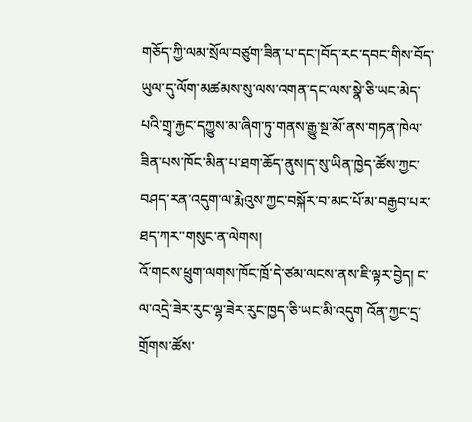གཅོད་ཀྱི་ལམ་སྲོལ་བཙུག་ཟིན་པ་དང་།བོད་རང་དབང་གིས་བོད་ཡུལ་དུ་ལོག་མཚམས་སུ་ལས་འགན་དང་ལས་སྣེ་ཅི་ཡང་མེད་པའི་གྲྭ་རྐྱང་དཀྱུས་མ་ཞིག་ཏུ་གནས་རྒྱུ་སྔ་མོ་ནས་གཏན་ཁེལ་ཟིན་པས་ཁོང་མིན་པ་ཐག་ཆོད་ནུས།ད་སུ་ཡིན་ཁྱེད་ཚོས་ཀྱང་བཤད་རན་འདུག་ལ་རྨེའུས་ཀྱང་བསྐོར་བ་མང་པོ་མ་བརྒྱབ་པར་ཐད་ཀར་་གསུང་ན་ལེགས།
འོ་གངས་ཕྲུག་ལགས་ཁོང་ཁྲོ་དེ་ཙམ་ལངས་ནས་ཇི་ལྟར་བྱེད། ང་ལ་འདྲེ་ཟེར་རུང་ལྷ་ཟེར་རུང་ཁྱད་ཅི་ཡང་མི་འདུག འོན་ཀྱང་དྲ་གྲོགས་ཚོས་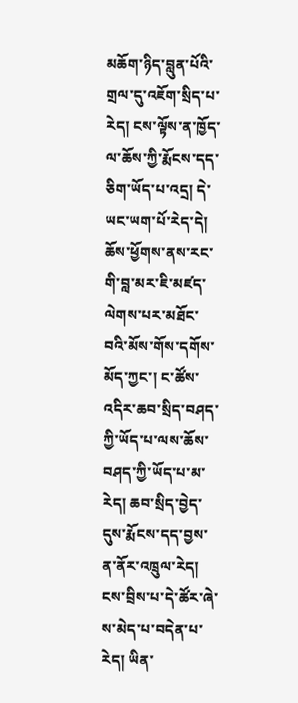མཆོག་ཉིད་བླུན་པོའི་གྲལ་དུ་འཇོག་སྲིད་པ་རེད། ངས་ལྟོས་ན་ཁྱོད་ལ་ཆོས་ཀྱི་རྨོངས་དད་ཅིག་ཡོད་པ་འདྲ། དེ་ཡང་ཡག་པོ་རེད་དེ། ཆོས་ཕྱོགས་ནས་རང་གི་བླ་མར་ཇི་མཛད་ལེགས་པར་མཐོང་བའི་མོས་གོས་དགོས་མོད་ཀྱང་། ང་ཚོས་འདིར་ཆབ་སྲིད་བཤད་ཀྱི་ཡོད་པ་ལས་ཆོས་བཤད་ཀྱི་ཡོད་པ་མ་རེད། ཆབ་སྲིད་བྱེད་དུས་རྨོངས་དད་བྱས་ན་ནོར་འཁྲུལ་རེད། ངས་བྲིས་པ་དེ་ཚོར་ཞེ་ས་མེད་པ་བདེན་པ་རེད། ཡིན་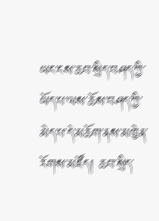ཡང་ངས་ཆབ་སྲིད་བཤད་ཀྱི་ཡོད་པ་ལས་ཆོས་བཤད་ཀྱི་མེད་པ་དེ་མཆོག་ནས་མཁྱེན་རོགས་མཛོད། ཆབ་སྲིད་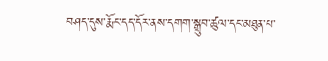བཤད་དུས་རྨོང་དད་དོར་ནས་དགག་སྒྲུབ་ཚུལ་དང་མཐུན་པ་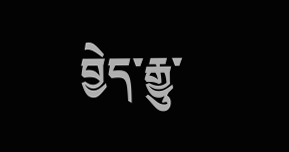བྱེད་རྒྱུ་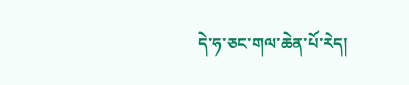དེ་ཧ་ཅང་གལ་ཆེན་པོ་རེད།